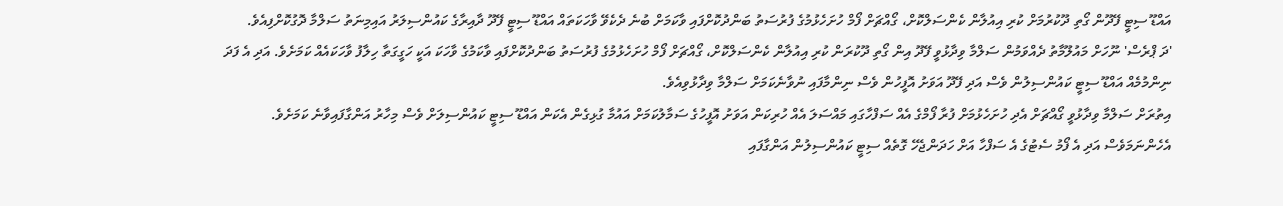އައްޑޫ ސިޓީ ފޭދޫން ގޯތި ދޫކުރުމަށް ކުރި އިއުލާން ކެންސަލްކޮށް، ގޯއްޗަށް ފޯމް ހުށަހެޅުމުގެ ފުރުސަތު ބަންދުކޮށްފައި ވާކަމަށް ބުނެ ދެކެވޭ ވާހަކަތައް އައްޑޫ ސިޓީ ފޭދޫ ދާއިރާގެ ކައުންސިލަރު އައިމިނަތު ސަލްމާ ދޮގުކޮށްފިއެވެ.
'ދަ ޕްރެސް' ނޫހަށް މައުލޫމާތު ދެއްވަމުން ސަލްމާ ވިދާޅުވީ ފޭދޫ އިން ގޯތި ދޫކުރަން ކުރި އިއުލާން ކެންސަލްކޮށް، ގޯއްޗަށް ފޯމް ހުށަހެޅުމުގެ ފުރުސަތު ބަންދުކޮށްފައި ވާކަމުގެ ވާހަކަ އަކީ ހަގީގަތާ ހިލާފު ވާހަކައެއް ކަމަށެވެ. އަދި އެ ފަދަ ނިންމުމެއް އައްޑޫ ސިޓީ ކައުންސިލުން ވެސް އަދި ފޭދޫ އަވަށު އޮފީހުން ވެސް ނިންމާފައި ނުވާނެކަމަށް ސަލްމާ ވިދާޅުވިއެވެ.
އިތުރަށް ސަލްމާ ވިދާޅުވީ ގޯއްޗަށް އެދި ހުށަހެޅުމަށް ފުރާ ފޯމްގެ އެއް ސަފްހާގައި މައްސަލަ އެއް ހުރިކަން އަވަށު އޮފީހުގެ ސަމާލުކަމަށް އައުމާ ގުޅިގެން އެކަން އައްޑޫ ސިޓީ ކައުންސިލަށް ވެސް މިހާރު އަންގާފައިވާނެ ކަމަށެވެ. އެހެންނަމަވެސް އަދި އެ ފޯމު ސެޓުގެ އެ ސަފްހާ އަށް ހަދަންޖެހޭ ގޮތެއް ސިޓީ ކައުންސިލުން އަންގާފައި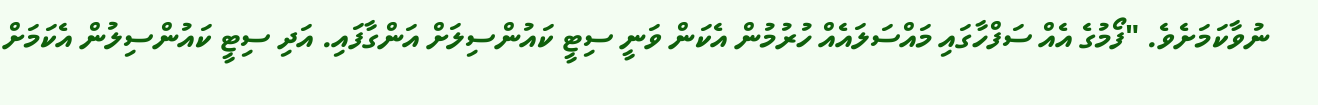ނުވާކަމަށެވެ. "ފޯމުގެ އެއް ސަފްހާގައި މައްސަލައެއް ހުރުމުން އެކަން ވަނީ ސިޓީ ކައުންސިލަށް އަންގާފައި. އަދި ސިޓީ ކައުންސިލުން އެކަމަށް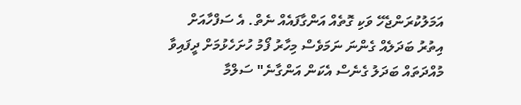އަމަލުކުރަންޖެހޭ ވަކި ގޮތެއް އަންގާފައެއް ނެތް. އެ ސަފްހާއަށް އިތުރު ބަދަލެއް ގެންނަ ނަމަވެސް މިހާރު ފޯމު ހުށަހެޅުމަށް ދީފައިވާ މުއްދަތައް ބަދަލު ގެނެސް އެކަން އަންގާނެ" ސަލްމާ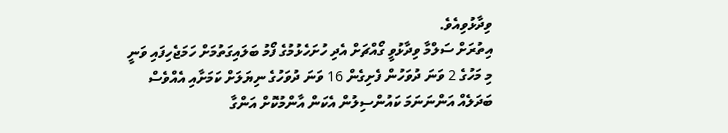ވިދާޅުވިއެވެ.
އިތުރަށް ސަލްމާ ވިދާޅުވީ ގޯއްޗަށް އެދި ހުށަހެޅުމުގެ ފޯމު ބަލައިގަތުމަށް ހަމަޖެހިފައި ވަނީ މި މަހުގެ 2 ވަނަ ދުވަހުން ފެށިގެން 16 ވަނަ ދުވަހުގެ ނިޔަލަށް ކަމަށާއި އެއްވެސް ބަދަލެއް އަންނަނަމަ ކައުންސިލުން އެކަން އާންމުކޮށް އަންގާ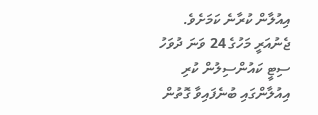އިއުލާން ކުރާނެ ކަމަށެވެ.
ޖެނުއަރީ މަހުގެ 24 ވަނަ ދުވަހު ސިޓީ ކައުންސިލުން ކުރި އިއުލާންގައި ބުނެފައިވާ ގޮތުން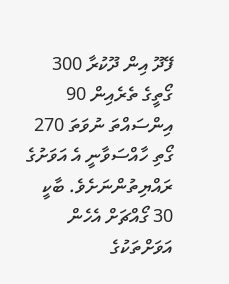ފޭދޫ އިން ދޫކުރާ 300 ގޯތީގެ ތެރެއިން 90 އިންސައްތަ ނުވަތަ 270 ގޯތި ހާއްސަވާނީ އެ އަވަށުގެ ރައްޔިތުންނަށެވެ. ބާކީ 30 ގޯއްޗަށް އެހެން އަވަށްތަކުގެ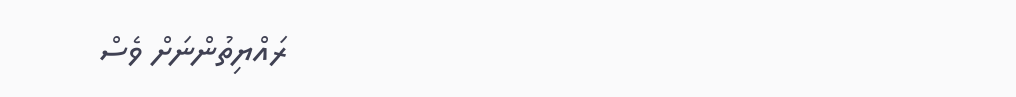ރައްޔިތުންނަށް ވެސް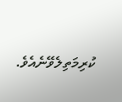ކުރިމަތިލެވޭނެއެވެ.